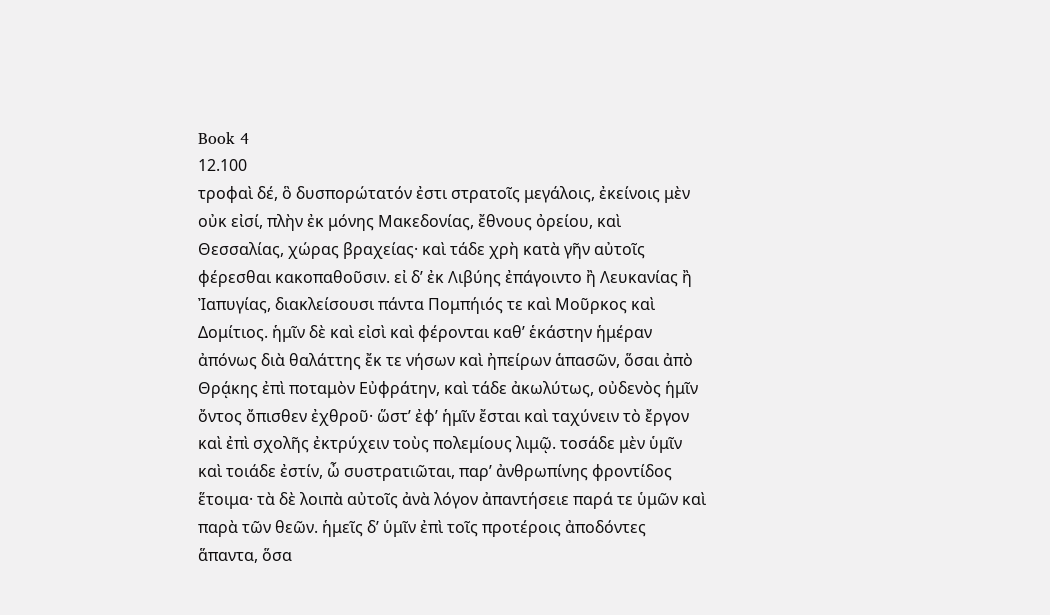Book 4
12.100
τροφαὶ δέ, ὃ δυσπορώτατόν ἐστι στρατοῖς μεγάλοις, ἐκείνοις μὲν οὐκ εἰσί, πλὴν ἐκ μόνης Μακεδονίας, ἔθνους ὀρείου, καὶ Θεσσαλίας, χώρας βραχείας· καὶ τάδε χρὴ κατὰ γῆν αὐτοῖς φέρεσθαι κακοπαθοῦσιν. εἰ δʼ ἐκ Λιβύης ἐπάγοιντο ἢ Λευκανίας ἢ Ἰαπυγίας, διακλείσουσι πάντα Πομπήιός τε καὶ Μοῦρκος καὶ Δομίτιος. ἡμῖν δὲ καὶ εἰσὶ καὶ φέρονται καθʼ ἑκάστην ἡμέραν ἀπόνως διὰ θαλάττης ἔκ τε νήσων καὶ ἠπείρων ἁπασῶν, ὅσαι ἀπὸ Θρᾴκης ἐπὶ ποταμὸν Εὐφράτην, καὶ τάδε ἀκωλύτως, οὐδενὸς ἡμῖν ὄντος ὄπισθεν ἐχθροῦ· ὥστʼ ἐφʼ ἡμῖν ἔσται καὶ ταχύνειν τὸ ἔργον καὶ ἐπὶ σχολῆς ἐκτρύχειν τοὺς πολεμίους λιμῷ. τοσάδε μὲν ὑμῖν καὶ τοιάδε ἐστίν, ὦ συστρατιῶται, παρʼ ἀνθρωπίνης φροντίδος ἕτοιμα· τὰ δὲ λοιπὰ αὐτοῖς ἀνὰ λόγον ἀπαντήσειε παρά τε ὑμῶν καὶ παρὰ τῶν θεῶν. ἡμεῖς δʼ ὑμῖν ἐπὶ τοῖς προτέροις ἀποδόντες ἅπαντα, ὅσα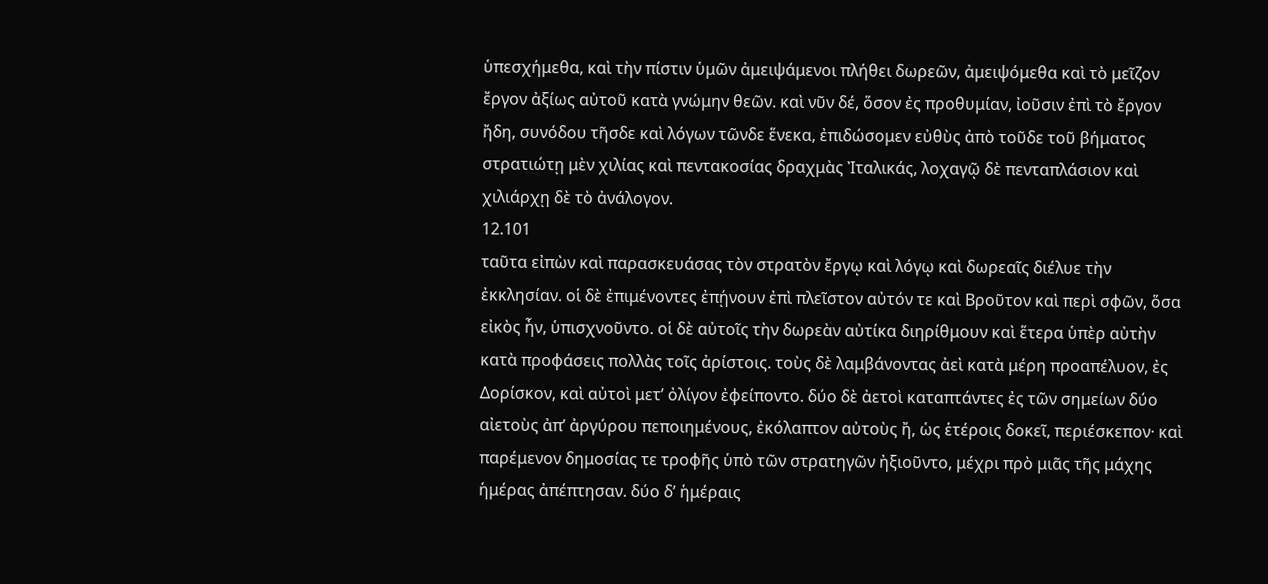ὑπεσχήμεθα, καὶ τὴν πίστιν ὑμῶν ἀμειψάμενοι πλήθει δωρεῶν, ἀμειψόμεθα καὶ τὸ μεῖζον ἔργον ἀξίως αὐτοῦ κατὰ γνώμην θεῶν. καὶ νῦν δέ, ὅσον ἐς προθυμίαν, ἰοῦσιν ἐπὶ τὸ ἔργον ἤδη, συνόδου τῆσδε καὶ λόγων τῶνδε ἕνεκα, ἐπιδώσομεν εὐθὺς ἀπὸ τοῦδε τοῦ βήματος στρατιώτῃ μὲν χιλίας καὶ πεντακοσίας δραχμὰς Ἰταλικάς, λοχαγῷ δὲ πενταπλάσιον καὶ χιλιάρχῃ δὲ τὸ ἀνάλογον.
12.101
ταῦτα εἰπὼν καὶ παρασκευάσας τὸν στρατὸν ἔργῳ καὶ λόγῳ καὶ δωρεαῖς διέλυε τὴν ἐκκλησίαν. οἱ δὲ ἐπιμένοντες ἐπῄνουν ἐπὶ πλεῖστον αὐτόν τε καὶ Βροῦτον καὶ περὶ σφῶν, ὅσα εἰκὸς ἦν, ὑπισχνοῦντο. οἱ δὲ αὐτοῖς τὴν δωρεὰν αὐτίκα διηρίθμουν καὶ ἕτερα ὑπὲρ αὐτὴν κατὰ προφάσεις πολλὰς τοῖς ἀρίστοις. τοὺς δὲ λαμβάνοντας ἀεὶ κατὰ μέρη προαπέλυον, ἐς Δορίσκον, καὶ αὐτοὶ μετʼ ὀλίγον ἐφείποντο. δύο δὲ ἀετοὶ καταπτάντες ἐς τῶν σημείων δύο αἰετοὺς ἀπʼ ἀργύρου πεποιημένους, ἐκόλαπτον αὐτοὺς ἤ, ὡς ἑτέροις δοκεῖ, περιέσκεπον· καὶ παρέμενον δημοσίας τε τροφῆς ὑπὸ τῶν στρατηγῶν ἠξιοῦντο, μέχρι πρὸ μιᾶς τῆς μάχης ἡμέρας ἀπέπτησαν. δύο δʼ ἡμέραις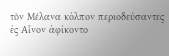τὸν Μέλανα κόλπον περιοδεύσαντες ἐς Αἶνον ἀφίκοντο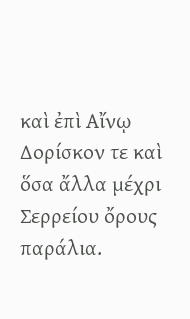καὶ ἐπὶ Αἴνῳ Δορίσκον τε καὶ ὅσα ἄλλα μέχρι Σερρείου ὄρους παράλια.